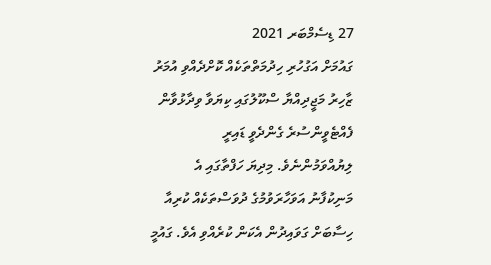27 ޑިސެމްބަރ 2021
ގައުމަށް އަގުހުރި ހިދުމަތްތަކެއް ކޮށްދެއްވި އުމަރު ޒާހިރު މަޖީދިއްޔާ ސްކޫލުގައި ކިޔަވާ ވިދާޅުވާން ފެއްޓެވީންސުރެ ގެންދެވީ ޑައިރީ ލިޔުއްވަމުންނެވެ. މިދިޔަ ހަފްތާގައި އެ މަނިކުފާނު އަވަހާރަވުމުގެ ދުވަސްތަކެއް ކުރިއާ ހިސާބަށް ގަވައިދުން އެކަން ކުރެއްވި އެވެ. ގައުމީ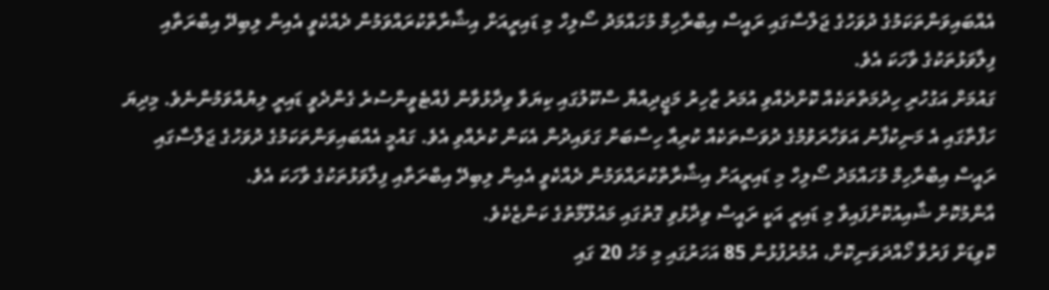އެއްބައިވަންތަކަމުގެ ދުވަހުގެ ޖަލްސާގައި ރައީސް އިބްރާހިމް މުހައްމަދު ސޯލިހް މި ޑައިރީއަށް އިޝާރާތްކުރައްވަމުން ދެއްކެވީ އެއިން ލިބިދޭ އިބްރަތާއި ފިލާވަޅުތަކުގެ ވާހަކަ އެވެ.
ގައުމަށް އަގުހުރި ހިދުމަތްތަކެއް ކޮށްދެއްވި އުމަރު ޒާހިރު މަޖީދިއްޔާ ސްކޫލުގައި ކިޔަވާ ވިދާޅުވާން ފެއްޓެވީންސުރެ ގެންދެވީ ޑައިރީ ލިޔުއްވަމުންނެވެ. މިދިޔަ ހަފްތާގައި އެ މަނިކުފާނު އަވަހާރަވުމުގެ ދުވަސްތަކެއް ކުރިއާ ހިސާބަށް ގަވައިދުން އެކަން ކުރެއްވި އެވެ. ގައުމީ އެއްބައިވަންތަކަމުގެ ދުވަހުގެ ޖަލްސާގައި ރައީސް އިބްރާހިމް މުހައްމަދު ސޯލިހް މި ޑައިރީއަށް އިޝާރާތްކުރައްވަމުން ދެއްކެވީ އެއިން ލިބިދޭ އިބްރަތާއި ފިލާވަޅުތަކުގެ ވާހަކަ އެވެ.
އާންމުކޮށް ޝާއިއުކޮށްފައިވާ މި ޑައިރީ އަކީ ރައީސް ވިދާޅުވި ގޮތުގައި މައުލޫމާތުގެ ކަންޒެކެވެ.
ކޮވިޑަށް ފަރުވާ ހޯއްދަވަނިކޮށް، އުމުރުފުޅުން 85 އަހަރުގައި މި މަހު 20 ގައި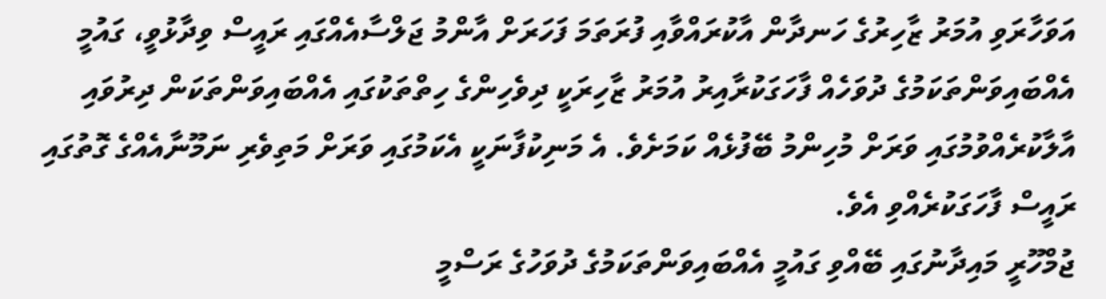އަވަހާރަވި އުމަރު ޒާހިރުގެ ހަނދާން އާކުރައްވާއި ފުރަތަމަ ފަހަރަށް އާންމު ޖަލްސާއެއްގައި ރައީސް ވިދާޅުވީ، ގައުމީ އެއްބައިވަންތަކަމުގެ ދުވަހެއް ފާހަގަކުރާއިރު އުމަރު ޒާހިރަކީ ދިވެހިންގެ ހިތްތަކުގައި އެއްބައިވަންތަކަން ދިރުވައި އާލާކުރެއްވުމުގައި ވަރަށް މުހިންމު ބޭފުޅެއް ކަމަށެވެ. އެ މަނިކުފާނަކީ އެކަމުގައި ވަރަށް މަތިވެރި ނަމޫނާއެއްގެ ގޮތުގައި ރައީސް ފާހަގަކުރެއްވި އެވެ.
ޖުމްހޫރީ މައިދާނުގައި ބޭއްވި ގައުމީ އެއްބައިވަންތަކަމުގެ ދުވަހުގެ ރަސްމީ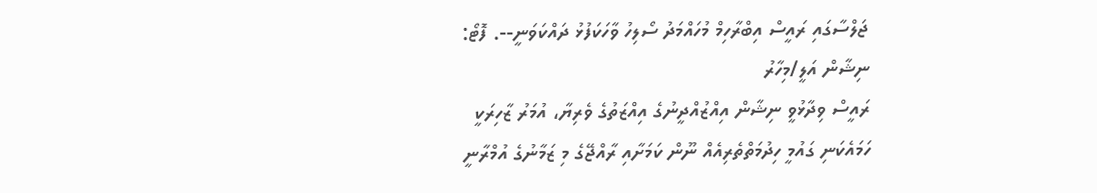ޖަލްސާގައި ރައީސް އިބްރާހިމް މުހައްމަދު ސޯލިހު ވާހަކަފުޅު ދައްކަވަނީ--. ފޮޓޯ: ނިޝާން އަލީ/މިހާރު
ރައީސް ވިދާޅުވީ ނިޝާން އިއްޒުއްދީނުގެ އިއްޒަތުގެ ވެރިޔާ، އުމަރު ޒާހިރަކީ ހަމައެކަނި ގައުމީ ހިދުމަތްތެރިއެއް ނޫން ކަމަށާއި ރާއްޖޭގެ މި ޒަމާނުގެ އުމްރާނީ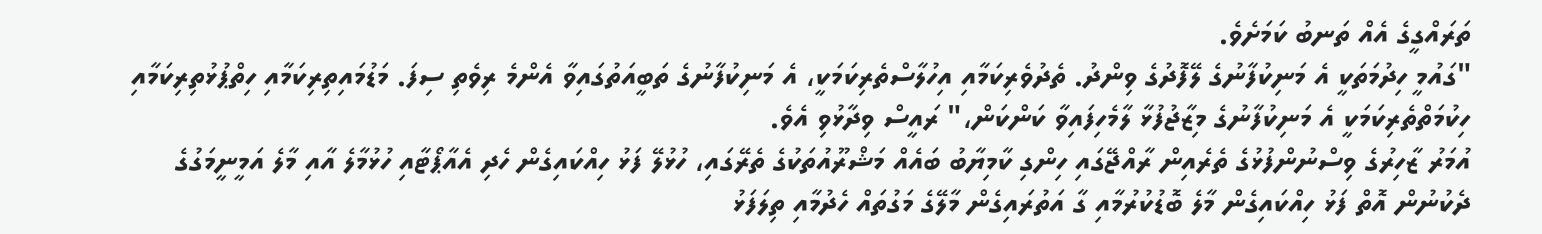ތަރައްގީގެ އެއް ތަނބު ކަމަށެވެ.
"ގައުމީ ހިދުމަތަކީ އެ މަނިކުފާނުގެ ލޭފޮދުގެ ވިންދު. ތެދުވެރިކަމާއި އިހުލާސްތެރިކަމަކީ، އެ މަނިކުފާނުގެ ތަބީއަތުގައިވާ އެންމެ ރިވެތި ސިފަ. މަޑުމައިތިރިކަމާއި ހިތްޕުޅުތިރިކަމާއި ހިކުމަތްތެރިކަމަކީ އެ މަނިކުފާނުގެ މިޒާޖުފުޅާ ލާމެހިފައިވާ ކަންކަން،" ރައީސް ވިދާޅުވި އެވެ.
އުމަރު ޒާހިރުގެ ވިސްނުންފުޅުގެ ތެރެއިން ރާއްޖޭގައި ހިންގި ކާމިޔާބު ބައެއް މަޝްރޫއުތަކުގެ ތެރޭގައި، ހުޅުލޭ ފަޅު ހިއްކައިގެން ހެދި އެއާޕޯޓާއި ހުޅުމާލެ އާއި މާލެ އަމީނީމަގުގެ ދެކުނުން އޮތް ފަޅު ހިއްކައިގެން މާލެ ބޮޑުކުރުމާއި ގާ އަތުރައިގެން މާލޭގެ މަގުތައް ހެދުމާއި ތިލަފަޅު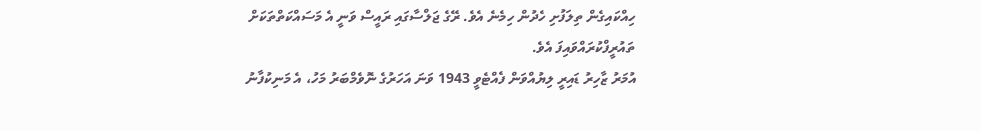ހިއްކައިގެން ތިލަފުށި ހެދުން ހިމެނެ އެވެ. ރޭގެ ޖަލްސާގައި ރައީސް ވަނީ އެ މަސައްކަތްތަކަށް ތައުރީފްކުރައްވައިފަ އެވެ.
އުމަރު ޒާހިރު ޑައިރީ ލިޔުއްވަން ފެއްޓެވީ 1943 ވަނަ އަހަރުގެ ނޮވެމްބަރު މަހު، އެ މަނިކުފާނު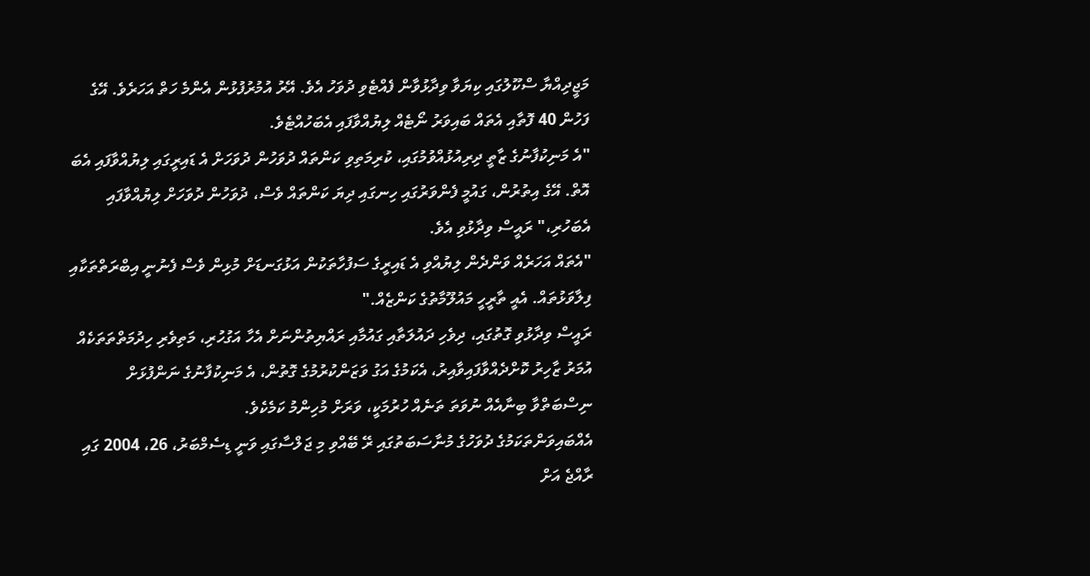މަޖީދިއްޔާ ސްކޫލުގައި ކިޔަވާ ވިދާޅުވާން ފެއްޓެވި ދުވަހު އެވެ. އޭރު އުމުރުފުޅުން އެންމެ ހަތް އަހަރެވެ. އޭގެ ފަހުން 40 ފޮތާއި އެތައް ބައިވަރު ނޯޓެއް ލިޔުއްވާފައި އެބަހުއްޓެވެ.
"އެ މަނިކުފާނުގެ ޒާތީ ދިރިއުޅުއްވުމުގައި، ކުރިމަތިވި ކަންތައް ދުވަހުން ދުވަހަށް އެ ޑައިރީގައި ލިޔުއްވާފައި އެބަ އޮތް. އޭގެ އިތުރުން، ގައުމީ ފެންވަރުގައި ހިނގައި ދިޔަ ކަންތައް ވެސް، ދުވަހުން ދުވަހަށް ލިޔުއްވާފައި އެބަހުރި،" ރައީސް ވިދާޅުވި އެވެ.
"އެތައް އަހަރެއް ވަންދެން ލިޔުއްވި އެ ޑައިރީގެ ސަފުހާތަކުން އަޅުގަނޑަށް މުޅިން ވެސް ފެނުނީ އިބްރަތްތަކާއި ފިލާވަޅުތައް. އެއީ ތާރީހީ މައުލޫމާތުގެ ކަންޒެއް."
ރައީސް ވިދާޅުވި ގޮތުގައި، ދިވެހި ދައުލަތާއި ގައުމާއި ރައްޔިތުންނަށް އެހާ އަގުހުރި، މަތިވެރި ހިދުމަތްތަތަކެއް އުމަރު ޒާހިރު ކޮށްދެއްވާފައިވާއިރު، އެކަމުގެ އަގު ވަޒަންކުރުމުގެ ގޮތުން، އެ މަނިކުފާނުގެ ނަންފުޅަށް ނިސްބަތްވާ ބިނާއެއް ނުވަތަ ތަނެއް ހުރުމަކީ، ވަރަށް މުހިންމު ކަމެކެވެ.
އެއްބައިވަންތަކަމުގެ ދުވަހުގެ މުނާސަބަތުގައި ރޭ ބޭއްވި މި ޖަލްސާގައި ވަނީ ޑިސެމްބަރު، 26، 2004 ގައި ރާއްޖެ އަށް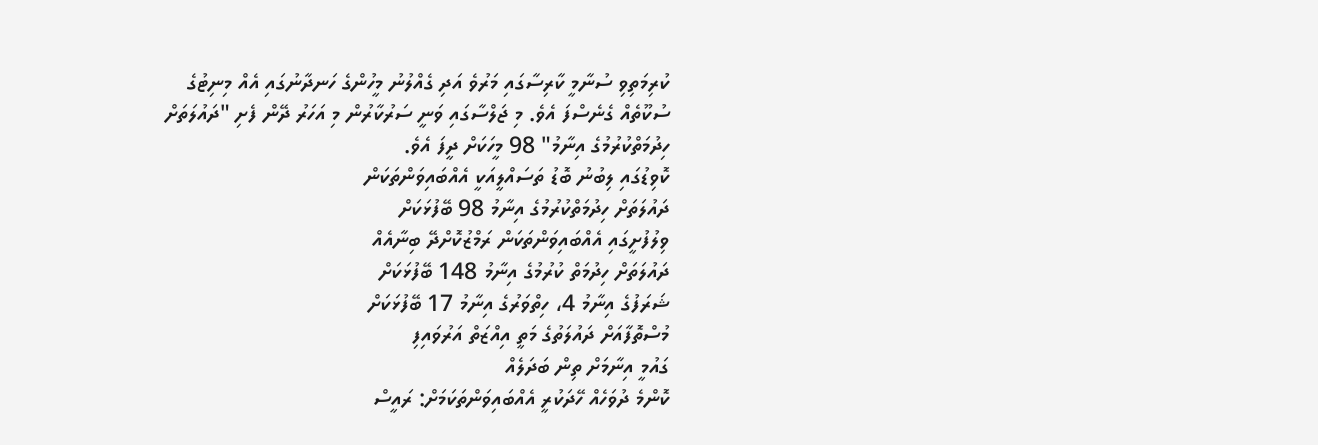ކުރިމަތިވި ސުނާމީ ކާރިސާގައި މަރުވެ އަދި ގެއްލުނު މީހުންގެ ހަނދާނުގައި އެއް މިނިޓުގެ ސުކޫތެއް ގެނެސްފަ އެވެ. މި ޖަލްސާގައި ވަނީ ސަރުކާރުން މި އަހަރު ދޭން ފެށި "ދައުލަތަށް ހިދުމަތްކުރުމުގެ އިނާމު" 98 މީހަކަށް ދީފަ އެވެ.
ކޮވިޑުގައި ލިބުނު ބޮޑު ތަސައްލީއަކީ އެއްބައިވަންތަކަން
ދައުލަތަށް ހިދުމަތްކުރުމުގެ އިނާމު 98 ބޭފުޅަކަށް
ވިލުފުށީގައި އެއްބައިވަންތަކަން ރަމްޒުކޮށްދޭ ބިނާއެއް
ދައުލަތަށް ހިދުމަތް ކުރުމުގެ އިނާމު 148 ބޭފުޅަކަށް
ޝަރަފުގެ އިނާމު 4، ހިތްވަރުގެ އިނާމު 17 ބޭފުޅަކަށް
މުސްތޮފާއަށް ދައުލަތުގެ މަތީ އިއްޒަތް އަރުވައިފި
ގައުމީ އިނާމަށް ތިން ބަދަލެއް
ކޮންމެ ދުވަހެއް ހޭދަކުރީ އެއްބައިވަންތަކަމަށް: ރައީސް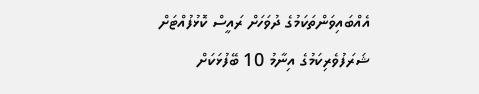އެއްބައިވަންތަކަމުގެ ދުވަހަށް ރައީސް ކޮޅުފުއްޓަށް
ޝަރަފުވެރިކަމުގެ އިނާމު 10 ބޭފުޅަކަށް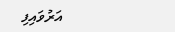އަރުވައިފި